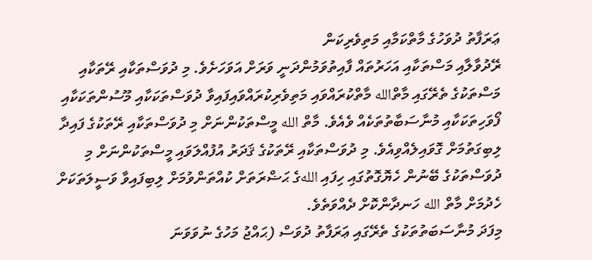ޢަރަފާތު ދުވަހުގެ މާތްކަމާއި މަތިވެރިކަން
ރޭދުވާލާއި މަސްތަކާއި އަހަރުތައް ފާއިތުވަމުންދަނީ ވަރަށް އަވަހަށެވެ. މި ދުވަސްތަކާއި ރޭތަކާއި މަސްތަކުގެ ތެރޭގައި މާތްالله މާތްކުރައްވައި މަތިވެރިކުރައްވައިފައިވާ ދުވަސްތަކަކާއި މޫސުންތަކަކާއި ފޯވަހިތަކަކާއި މުނާސަބާތުތަކެއް ވެއެވެ. މާތް الله މީސްތަކުންނަށް މި ދުވަސްތަކާއި ރޭތަކުގެ ފައިދާ ލިބިގަތުމަށް ގޮވައިލެއްވިއެވެ. މި ދުވަސްތަކާއި ރޭތަކުގެ ޤަދަރު އުފުއްލަވައި މީސްތަކުންނަށް މި ދުވަސްތަކުގެ ބޭނުން ހެޔޮގޮތުގައި ހިފައި اللهގެ ޙަޟްރަތަށް ކުއްތަންވުމަށް ލިބިފައިވާ ވަސީލަތަކަށް ހެދުމަށް މާތް الله ހަނދާންކޮށް ދެއްވަތެވެ.
މިފަދަ މުނާސަބަތުތަކުގެ ތެރޭގައި ޢަރަފާތު ދުވަސް (ޙައްޖު މަހުގެ ނުވަވަނަ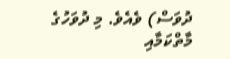ދުވަސް) ވެއެވެ. މި ދުވަހުގެ މާތްކަމާއި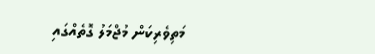މަތިވެރިކަން މުޖްމަލު ގޮތެއްގައި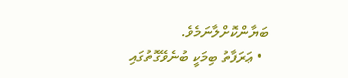ބަޔާންކޮށްލާނަމެވެ.
  • ޢަރަފާތު ބިމަކީ ބުނެވޭގޮތުގައި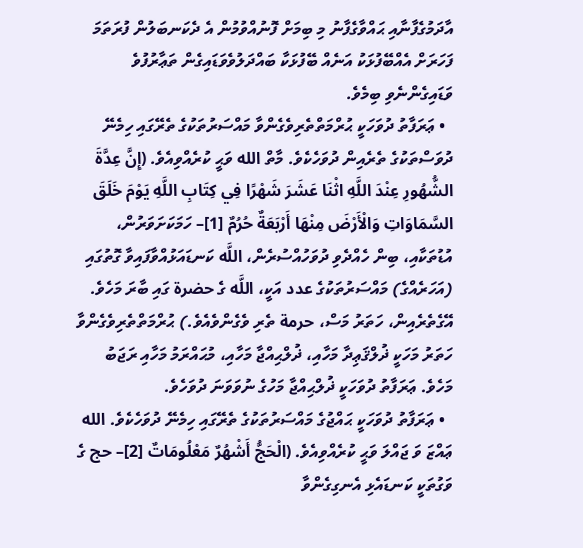އާދަމުގެފާނާއި ޙައްވާގެފާނު މި ބިމަށް ފޮނުއްވުމުން އެ ދެކަނބަލުން ފުރަތަމަ ފަހަރަށް އެއްބޭފުޅަކު އަނެއް ބޭފުޅަކާ ބައްދަލުވެވަޑައިގެން ތަޢާރުފުވެ ވަޑައިގެންނެވި ބިމެވެ.
  • ޢަރަފާތު ދުވަހަކީ ޙުރްމަތްތެރިވެގެންވާ މައްސަރުތަކުގެ ތެރޭގައި ހިމެނޭ ދުވަސްތަކުގެ ތެރެއިން ދުވަހެކެވެ. މާތް الله ވަޙީ ކުރެއްވިއެވެ. (إِنَّ عِدَّةَ الشُّهُورِ عِنْدَ اللَّهِ اثْنَا عَشَرَ شَهْرًا فِي كِتَابِ اللَّهِ يَوْمَ خَلَقَ السَّمَاوَاتِ وَالْأَرْضَ مِنْهَا أَرْبَعَةٌ حُرُمٌ [1]– ހަމަކަށަވަރުން، އުޑުތަކާއި، ބިން ހެއްދެވި ދުވަހުއްސުރެން، اللَّه ކަނޑައަޅުއްވާފައިވާ ގޮތުގައި (އަހަރެއްގެ) މައްސަރުތަކުގެ عدد އަކީ، اللَّه ގެ حضرة ގައި ބާރަ މަހެވެ. އޭގެތެރެއިން، ހަތަރު މަސް، حرمة ތެރި ވެގެންވެއެވެ.) ޙުރްމަތްތެރިވެގެންވާ ހަތަރު މަހަކީ ޛުލްޤަޢިދާ މަހާއި، ޛުލްޙިއްޖާ މަހާއި، މުޙައްރަމު މަހާއި ރަޖަބު މަހެވެ. ޢަރަފާތު ދުވަހަކީ ޛުލްޙިއްޖާ މަހުގެ ނުވަވަނަ ދުވަހެވެ.
  • ޢަރަފާތު ދުވަހަކީ ޙައްޖުގެ މައްސަރުތަކުގެ ތެރޭގައި ހިމެނޭ ދުވަހެކެވެ. الله ޢައްޒަ ވަ ޖައްލަ ވަޙީ ކުރެއްވިއެވެ. (الْحَجُّ أَشْهُرٌ مَعْلُومَاتٌ [2]– حج ގެ ވަގުތަކީ ކަނޑައެޅި އެނގިގެންވާ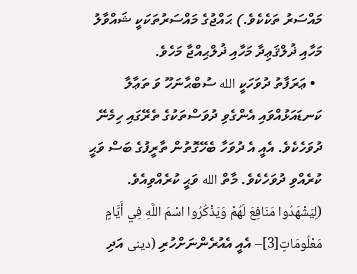މައްސަރު ތަކެކެވެ.) ޙައްޖުގެ މައްސަރުތަކަކީ ޝައްވާލު މަހާއި ޛުލްޤަޢިދާ މަހާއި ޛުލްޙިއްޖާ މަހެވެ.
  • ޢަރަފާތު ދުވަހަކީ الله ސުބްޙާނަހޫ ވަ ތަޢާލާ ކަނޑައަޅުއްވައި އެންގެވި ދުވަސްތަކުގެ ތެރޭގައި ހިމެނޭ ދުވަހެކެވެ. އެއީ އެ ދުވަހާ ބެހޭގޮތުން ތާރީފުގެ ބަސް ވަޙީ ކުރެއްވި ދުވަހެކެވެ. މާތް الله ވަޙީ ކުރެއްވިއެވެ. (لِيَشْهَدُوا مَنَافِعَ لَهُمْ وَيَذْكُرُوا اسْمَ اللَّهِ فِي أَيَّامٍ مَعْلُومَاتٍ[3]– އެއީ އެއުރެންނަށްހުރި (دينى އަދި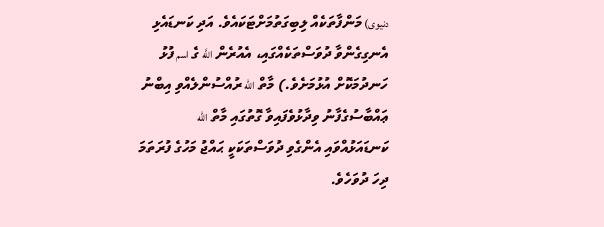دنيوى) މަންފާތަކެއް ލިބިގަތުމަށްޓަކައެވެ. އަދި ކަނޑައެޅި އެނގިގެންވާ ދުވަސްތަކެއްގައި، އެއުރެން اللَّه ގެ اسم ފުޅު ހަނދުމަކޮށް އުޅުމަށެވެ.) މާތް الله ރުއްސުންލެއްވި އިބްނު ޢައްބާސުގެފާނު ވިދާޅުވެފައިވާ ގޮތުގައި މާތް الله ކަނޑައަޅުއްވައި އެންގެވި ދުވަސްތަކަކީ ޙައްޖު މަހުގެ ފުރަތަމަ ދިހަ ދުވަހެވެ.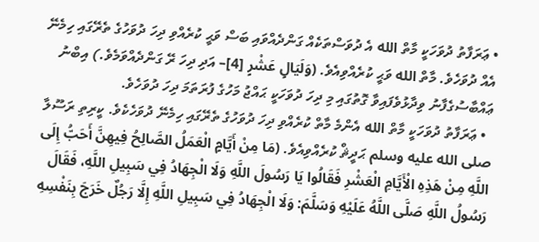• ޢަރަފާތު ދުވަހަކީ މާތް الله އެ ދުވަސްތަކެއް ގަންދެއްވައި ބަސް ވަޙީ ކުރެއްވި ދިހަ ދުވަހުގެ ތެރޭގައި ހިމެނޭ އެއް ދުވަހެވެ. މާތް الله ވަޙީ ކުރެއްވިއެވެ. (وَلَيَالٍ عَشْرٍ [4]– އަދި ދިހަ ރޭ ގަންދެއްވަމެވެ.) އިބްނު ޢައްބާސުގެފާނު ވިދާޅުވެފައިވާ ގޮތުގައި މި ދިހަ ދުވަހަކީ ޙައްޖު މަހުގެ ފުރަތަމަ ދިހަ ދުވަހެވެ.
  • ޢަރަފާތު ދުވަހަކީ މާތް الله އެންމެ މާތް ކުރެއްވި ދިހަ ދުވަހުގެ ތެރޭގައި ހިމެނޭ ދުވަހެކެވެ. ކީރިތި ރަސޫލާ صلى الله عليه وسلم ޙަދީޘް ކުރެއްވިއެވެ. (مَا مِنْ أَيَّامٍ الْعَمَلُ الصَّالِحُ فِيهِنَّ أَحَبُّ إِلَى اللَّهِ مِنْ هَذِهِ الْأَيَّامِ الْعَشْرِ فَقَالُوا يَا رَسُولَ اللَّهِ وَلَا الْجِهَادُ فِي سَبِيلِ اللَّهِ، فَقَالَ رَسُولُ اللَّهِ صَلَّى اللَّهُ عَلَيْهِ وَسَلَّمَ: وَلَا الْجِهَادُ فِي سَبِيلِ اللَّهِ إِلَّا رَجُلٌ خَرَجَ بِنَفْسِهِ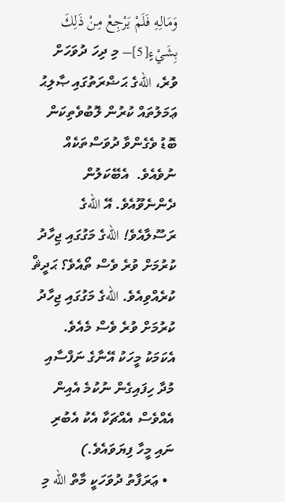وَمَالِهِ فَلَمْ يَرْجِعْ مِنْ ذَلِكَ بِشَيْءٍ[5]– މި ދިހަ ދުވަހަށް ވުރެ، اللهގެ ޙަޟްރަތުގައި ޞާލިޙު ޢަމަލުތައް ކުރުން ލޮބުވެތިކަން ބޮޑު ވެގެންވާ ދުވަސްތަކެއް ނުވެއެވެ.  އެބޭކަލުން ދެންނެވޫއެވެ. އޭ اللهގެ ރަސޫލާއެވެ! اللهގެ މަގުގައި ޖިހާދު ކުރުމަށް ވުރެ ވެސް ތޯއެވެ؟ ޙަދީޘް ކުރެއްވިއެވެ. اللهގެ މަގުގައި ޖިހާދު ކުރުމަށް ވުރެ ވެސް މެއެވެ. އެކަމަކު މީހަކު އޭނާގެ ނަފްސާއި މުދާ ހިފައިގެން ނުކުމެ އެއިން އެއްވެސް އެއްޗަކާ އެކު އެބުރި ނައި މީހާ ފިޔަވައެވެ.)
  • ޢަރަފާތު ދުވަހަކީ މާތް الله މި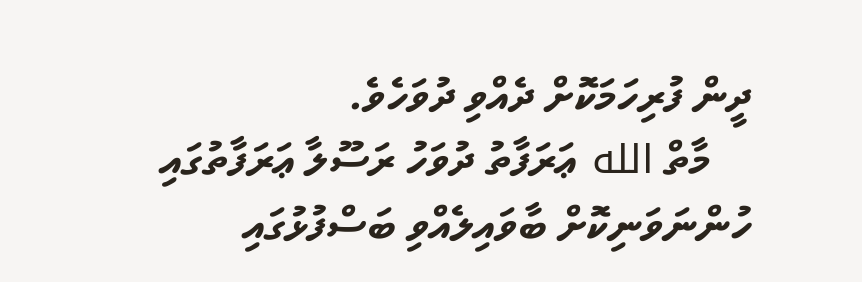ދީން ފުރިހަމަކޮށް ދެއްވި ދުވަހެވެ.
    މާތް الله ޢަރަފާތު ދުވަހު ރަސޫލާ ޢަރަފާތުގައި ހުންނަވަނިކޮށް ބާވައިލެއްވި ބަސްފުޅުގައި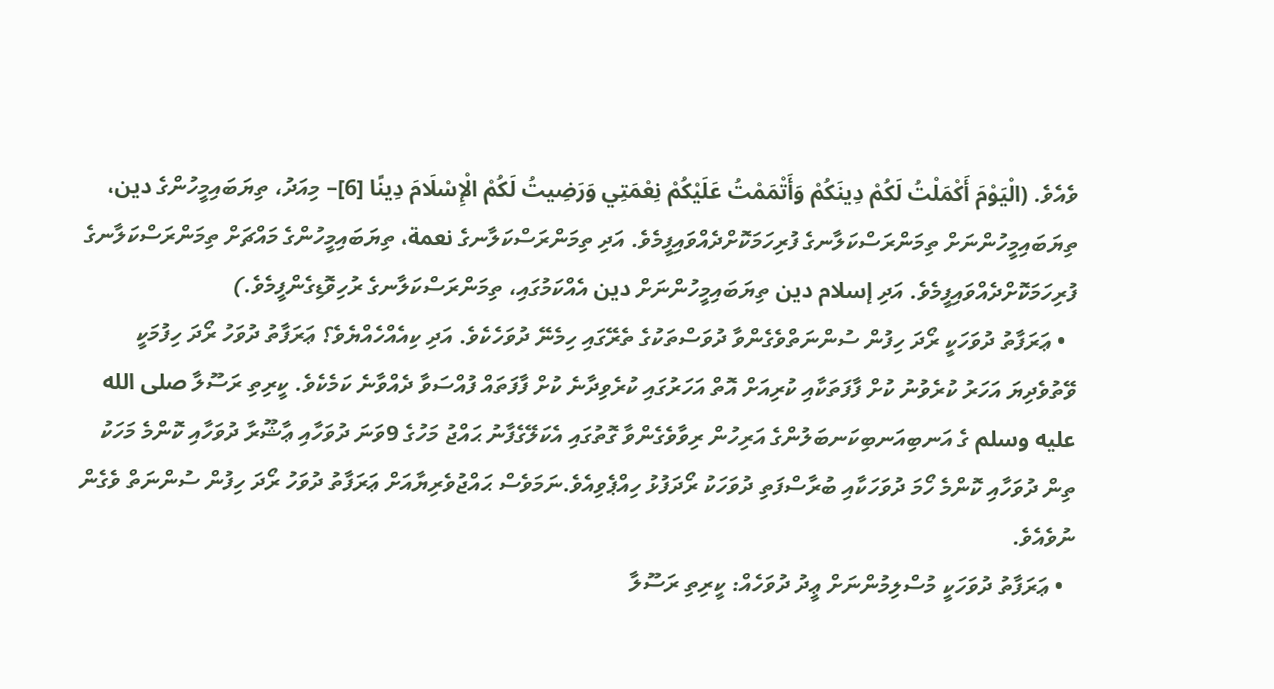ވެއެވެ. (الْيَوْمَ أَكْمَلْتُ لَكُمْ دِينَكُمْ وَأَتْمَمْتُ عَلَيْكُمْ نِعْمَتِي وَرَضِيتُ لَكُمْ الْإِسْلَامَ دِينًا [6]– މިއަދު، ތިޔަބައިމީހުންގެ دين، ތިޔަބައިމީހުންނަށް ތިމަންރަސްކަލާނގެ ފުރިހަމަކޮށްދެއްވައިފީމެވެ. އަދި ތިމަންރަސްކަލާނގެ نعمة، ތިޔަބައިމީހުންގެ މައްޗަށް ތިމަންރަސްކަލާނގެ ފުރިހަމަކޮށްދެއްވައިފީމެވެ. އަދި إسلام دين ތިޔަބައިމީހުންނަށް دين އެއްކަމުގައި، ތިމަންރަސްކަލާނގެ ރުހިވޮޑިގެންފީމެވެ.)
  • ޢަރަފާތު ދުވަހަކީ ރޯދަ ހިފުން ސުންނަތްވެގެންވާ ދުވަސްތަކުގެ ތެރޭގައި ހިމެނޭ ދުވަހެކެވެ. އަދި ކިއެއްހެއްޔެވެ؟ ޢަރަފާތު ދުވަހު ރޯދަ ހިފުމަކީ ވޭތުވެދިޔަ އަހަރު ކުރެވުނު ކުށް ފާފަތަކާއި ކުރިއަށް އޮތް އަހަރުގައި ކުރެވިދާނެ ކުށް ފާފަތައް ފުއްސަވާ ދެއްވާނެ ކަމެކެވެ. ކީރިތި ރަސޫލާ صلى الله عليه وسلم ގެ އަނބިއަނބިކަނބަލުންގެ އަރިހުން ރިވާވެގެންވާ ގޮތުގައި އެކަލޭގެފާނު ޙައްޖު މަހުގެ 9ވަނަ ދުވަހާއި ޢާޝޫރާ ދުވަހާއި ކޮންމެ މަހަކު ތިން ދުވަހާއި ކޮންމެ ހޯމަ ދުވަހަކާއި ބުރާސްފަތި ދުވަހަކު ރޯދަފުޅު ހިއްޕެވިއެވެ.ނަމަވެސް ޙައްޖުވެރިޔާއަށް ޢަރަފާތު ދުވަހު ރޯދަ ހިފުން ސުންނަތް ވެގެން ނުވެއެވެ.
  • ޢަރަފާތު ދުވަހަކީ މުސްލިމުންނަށް ޢީދު ދުވަހެއް: ކީރިތި ރަސޫލާ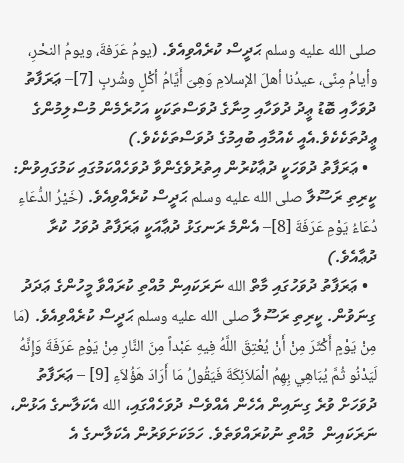صلى الله عليه وسلم ޙަދީސް ކުރެއްވިއެވެ. (يومُ عَرَفةَ، ويومُ النحْرِ، وأيامُ مِنًى، عيدُنا أهلَ الإسلامِ وَهِىَ أَيَّامُ أكْلٍ وشُربٍ [7]– ޢަރަފާތު ދުވަހާއި ބޮޑު ޢީދު ދުވަހާއި މިނާގެ ދުވަސްތަކަކީ އަހުރެމެން މުސްލިމުންގެ ޢީދުތަކެކެވެ.އެއީ ކެއުމާއި ބުއިމުގެ ދުވަސްތަކެކެވެ.)
  • ޢަރަފާތު ދުވަހަކީ ދުޢާކުރުން އިތުރުވެގެންވާ ދުވަހެއްކަމުގައި ކަމުގައިވުން: ކީރިތި ރަސޫލާ صلى الله عليه وسلم ޙަދީސް ކުރެއްވިއެވެ. (خَيْرُ الدُّعَاءِ دُعَاءُ يَوْمِ عَرَفَةَ [8]– އެންމެ ރަނގަޅު ދުޢާއަކީ ޢަރަފާތު ދުވަހު ކުރާ ދުޢާއެވެ.)
  • ޢަރަފާތު ދުވަހުގައި މާތް الله ނަރަކައިން މުއްތި ކުރައްވާ މީހުންގެ ޢަދަދު ގިނަވުން. ކީރިތި ރަސޫލާ صلى الله عليه وسلم ޙަދީސް ކުރެއްވިއެވެ. (مَا مِنْ يَوْمٍ أَكْثَرَ مِنْ أَنْ يُعْتِقَ اللَّهُ فِيهِ عَبْداً مِنَ النَّارِ مِنْ يَوْمِ عَرَفَةَ وَإِنَّهُ لَيَدْنُو ثُمَّ يُبَاهِي بِهِمُ الْمَلاَئِكَةَ فَيَقُولُ مَا أَرَادَ هَؤُلاَءِ [9] – ޢަރަފާތު ދުވަހަށް ވުރެ ގިނައިން އެހެން އެއްވެސް ދުވަހެއްގައި، الله އެކަލާނގެ އަޅުން، ނަރަކައިން  މުއްތި ނުކުރައްވަތެވެ. ހަމަކަށަވަރުން އެކަލާނގެ އެ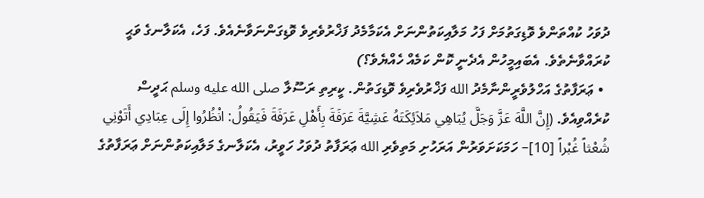ދުވަހު ކުއްތަންވެ ވޮޑިގަތުމަށް ފަހު މަލާއިކަތުންނަށް އެކަމާމެދު ފަޚްރުވެރިވެ ވޮޑިގަންނަވާނެއެވެ. ފަހެ، އެކަލާނގެ ވަޙީ ކުރައްވާނެތެވެ. އެބައިމީހުން އެދެނީ ކޮން ކަމެއް ހެއްޔެވެ؟)
  • ޢަރަފާތުގެ އަހްލުވެރީންނާމެދު الله ފަޚްރުވެރިވެ ވޮޑިގަތުން. ކީރިތި ރަސޫލާ صلى الله عليه وسلم ޙަދީސް ކުރެއްވިއެވެ. (إِنَّ اللَّهَ عَزَّ وَجَلَّ يُبَاهِي مَلاَئِكَتَهُ عَشِيَّةَ عَرَفَةَ بِأَهْلِ عَرَفَةَ فَيَقُولُ: انْظُرُوا إِلَى عِبَادِي أَتَوْنِي شُعْثاً غُبْراً [10]– ހަމަކަށަވަރުން އަރަހުށި މަތިވެރި الله ޢަރަފާތު ދުވަހު ހަވީރު، އެކަލާނގެ މަލާއިކަތުންނަށް ޢަރަފާތުގެ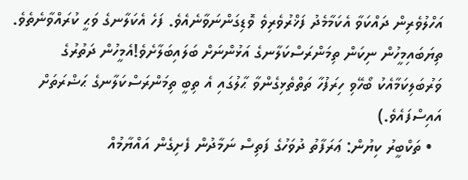އަހްލުވެރިން ދައްކަވާ އެކަމާމެދު ފަޚްރުވެރިވެ ވޮޑިގަންނަވާނެއެވެ. ފަހެ އެކަލާނގެ ވަޙީ ކުރައްވާނެތެވެ. ތިޔަބައިމީހުން ނިކަން ތިމަންރަސްކަލާނގެ އަޅުންނަށް ބަލައިބަލާށެވެ!އެމީހުން ދަތުރުގެ ވަރުބަލިކަމާއެކު ބޯހޭވި ހިރަފުހާ ތަތްތެޅިގެންވާ ޙާލުގައި އެ ތިބީ ތިމަންރަސްކަލާނގެ ޙަޟްރަތަށް އައިސްފައެވެ.)
  • ތަކްބީރު ކިޔުން: ޢަރަފާތު ދުވަހުގެ ފަތިސް ނަމާދުން ފެށިގެން އައްޔާމުއް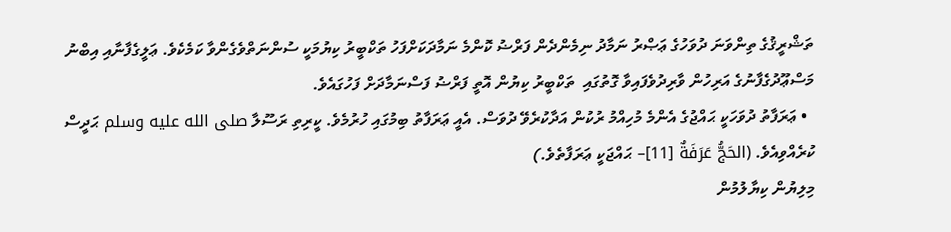ތަޝްރީޤުގެ ތިންވަނަ ދުވަހުގެ ޢަޞްރު ނަމާދު ނިމެންދެން ފަރްޟު ކޮންމެ ނަމާދަކަށްފަހު ތަކްބީރު ކިޔުމަކީ ސުންނަތްވެގެންވާ ކަމެކެވެ. ޢަލީގެފާނާއި އިބްނު މަސްޢޫދުގެފާނުގެ އަރިހުން ވާރިދުވެފައިވާ ގޮތުގައި  ތަކްބީރު ކިޔުން އޮތީ ފަރްޟު ފަސްނަމާދަށް ފަހުގައެވެ.
  • ޢަރަފާތު ދުވަހަކީ ޙައްޖުގެ އެންމެ މުހިއްމު ރުކުން އަދާކުރެވޭ ދުވަސް. އެއީ ޢަރަފާތު ބިމުގައި ހުރުމެވެ. ކީރިތި ރަސޫލާ صلى الله عليه وسلم ޙަދީސް ކުރެއްވިއެވެ. (الحَجُّ عَرَفَةٌ [11]– ޙައްޖަކީ ޢަރަފާތެވެ.)
މިލިޔުން ކިޔާލުމުން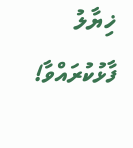ޚިޔާލު ފާޅުކުރައްވާ!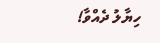ހިޔާލު ދެއްވާ!